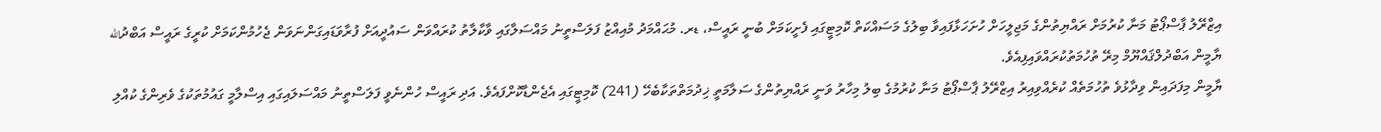އިޒްރޭލު ޕާސްޕޯޓު މަނާ ކުރުމަށް ރައްޔިތުންގެ މަޖިލީހަށް ހުށަހަޅާފައިވާ ބިލުގެ މަސައްކަތް ކޮމިޓީގައި ފެށީކަމަށް ބުނީ ރައީސް، ޑރ. މުޙައްމަދު މުއިއްޒު ފަލަސްތީނު މައްސަލާގައި ވާކާލާތު ކުރައްވަން ސައުދީއަށް ފުރާވަޑައިގަންނަވަން ޖެހުމުންކަމަށް ކުރީގެ ރައީސް އަބްދުالله ޔާމީން އަބްދުލްޤައްޔޫމް މިރޭ ތުހުމަތުކުރައްވައިފިއެވެ.
ޔާމީން މިފަދައިން ވިދާޅުވެ ތުހުމަތެއް ކުރެއްވިއިރު އިޒްރޭލު ޕާސްޕޯޓު މަނާ ކުރުމުގެ ބިލު މިހާރު ވަނީ ރައްޔިތުންގެ ސަލާމަތީ ޚިދުމަތްތަކާބެހޭ (241) ކޮމިޓީގައި އެޖެންޑާކޮށްފައެވެ. އަދި ރައީސް ހުންނެވީ ފަލަސްތީނު މައްސަލައިގައި އިސްލާމީ ގައުމުތަކުގެ ވެރިންގެ ކުއްލި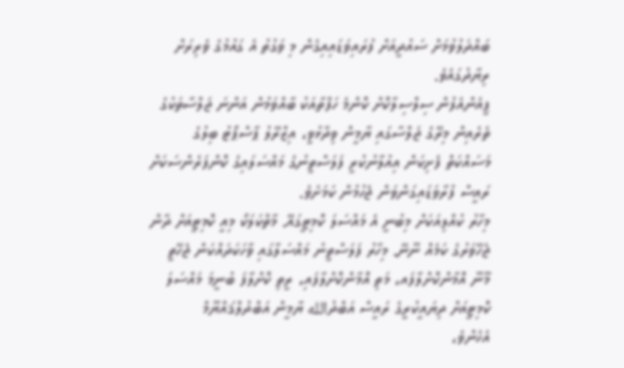ބައްދަލުވުމަށް ސައުދީއަށް ފުރައިވަޑައިއިގެން މި ވަގުތު އެ ގައުމުގެ ވެރިރަށް ރިޔާދުގައެވެ.
ޕީއެންއެފުން ސިލްސިލާކޮށް ކޮންމެ ހަފްތާއަކު ބާއްވަމުން އަންނަ ޖަލްސާތަކުގެ ތެރެއިން މިރޭގެ ޖަލްސާގައި ޔާމީން ވިދާޅުވީ، އިޒްރޭލު ޕާސްޕޯޓު ބިލުގެ މަސައްކަތް ފެށިކަން އިއުލާނުކުރީ ފަލަސްތީނުގެ މައްސަލައިގެ ކޮންފަރެންސަކަށް ރައީސް ފުރާވަޑައިގަންވަން ޖެހުމުން ކަމަށެވެ.
މިހާރު ކުއްލިއަކަށް މިބުނީ އެ މައްސަލަ ކޮމިޓީގައޭ. މާތްކަލަކޯ މިއީ ކޮމިޓީއަށް ދާން ޖެހޭވަރުގެ ކަމެއް ނޫނޭ. މިހާރު ފަލަސްތީނު މައްސަލާގައި ވާހަކަދައްކަން ޖެހޭތީ މޫނޫ އޮމާންކޮށްލާފައ، މަތި އޮމާންކޮށްލާފައި، ރީތި ކޮށްލާފަ ބުނީމަ މައްސަލަ ކޮމިޓީއަށް ދިޔައީކުރީގެ ރައީސް އަބްދުالله ޔާމީން އަބްދުލްޤައްޔޫމް
އެހެންވެ،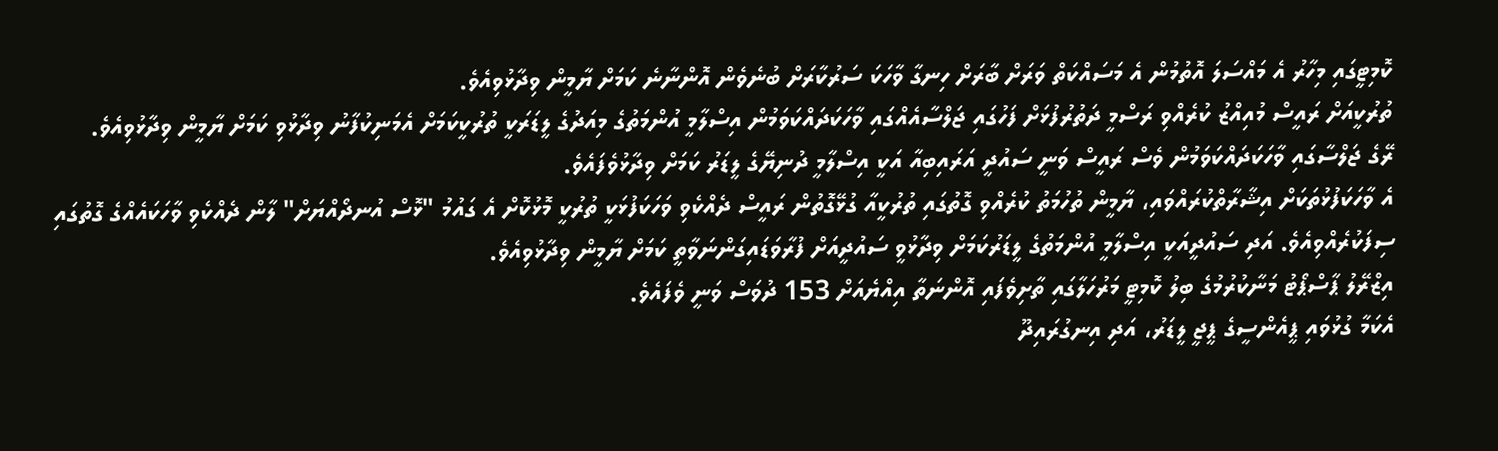ކޮމިޓީގައި މިހާރު އެ މައްސަލަ އޮތުމުން އެ މަސައްކަތް ވަރަށް ބާރަށް ހިނގާ ވާހަކަ ސަރުކާރަށް ބުނެވެން އޮންނާނެ ކަމަށް ޔާމީން ވިދާޅުވިއެވެ.
ތުރުކީއަށް ރައީސް މުއިއްޒު ކުރެއްވި ރަސްމީ ދަތުރުފުޅަށް ފަހުގައި ޖަލްސާއެއްގައި ވާހަކަދައްކަވަމުން އިސްލާމީ އުންމަތުގެ މިއަދުގެ ލީޑަރަކީ ތުރުކީކަމަށް އެމަނިކުފާނު ވިދާޅުވި ކަމަށް ޔާމީން ވިދާޅުވިއެވެ.
ރޭގެ ޖަލްސާގައި ވާހަކަދައްކަވަމުން ވެސް ރައީސް ވަނީ ސައުދީ އަރައިބިއާ އަކީ އިސްލާމީ ދުނިޔޭގެ ލީޑަރު ކަމަށް ވިދާޅުވެފައެވެ.
އެ ވާހަކަފުޅުތަކަށް އިޝާރާތްކުރައްވައި، ޔާމީން ތުހުމަތު ކުރެއްވި ގޮތުގައި ތުރުކީއާ ގުޅޭގޮތުން ރައީސް ދެއްކެވި ވަހަކަފުޅަކީ ތުރުކީ މޮޅުކޮށް އެ ގައުމު "ޅޮސް އުނދޯއްޔަށް" ލާން ދެއްކެވި ވާހަކައެއްގެ ގޮތުގައި ސިފަކުރެއްވިއެވެ. އަދި ސައުދީއަކީ އިސްލާމީ އުންމަތުގެ ލީޑަރުކަމަށް ވިދާޅުވީ ސައުދީއަށް ފުރާވަޑައިގަންނަވާތީ ކަމަށް ޔާމީން ވިދާޅުވިއެވެ.
އިޒްރޭލު ޕާސްޕޯޓު މަނާކުރުމުގެ ބިލު ކޮމިޓީ މަރުހަލާގައި ތާށިވެފައި އޮންނަތާ އިއްޔެއަށް 153 ދުވަސް ވަނީ ވެފައެވެ.
އެކަމާ ގުޅުވައި ޕީއެންސީގެ ޕީޖީ ލީޑަރު، އަދި އިނގުރައިދޫ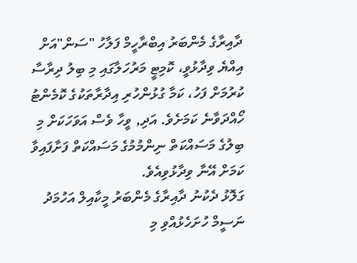ދާއިރާގެ މެންބަރު އިބްރާހީމް ފަލާހު "ސަން"އަށް އިއްޔެ ވިދާޅުވީ، ކޮމިޓީ މަރުހަލާގައި މި ބިލު ދިރާސާ ކުރުމަށް ފަހު، ކަމާ ގުޅުންހުރި އިދާރާތަކުގެ ކޮމެންޓު ހޯއްދަވާނެ ކަމަށެވެ. އަދި, ވީހާ ވެސް އަވަހަކަށް މި ބިލުގެ މަސައްކަތް ނިންމުމުގެ މަސައްކަތް ފަށާފައިވާ ކަމަށް އޭނާ ވިދާޅުވިއެވެ.
ގަލޮޅު ދެކުނު ދާއިރާގެ މެންބަރު މީކާއިލް އަހުމަދު ނަސީމް ހުށަހެޅުއްވި މި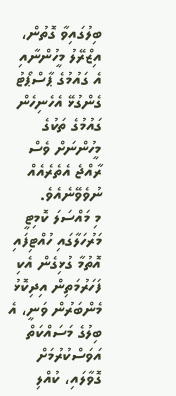ބިލުގައިވާ ގޮތުން، އިޒްރޭލު މީހުންނާއި އެ ގައުމުގެ ޕާސްޕޯޓު ގެންގުޅޭ އެހެނިހެން ގައުމުގެ ތަކުގެ މީހުންނަށް ވެސް ރާއްޖެ އެތެރެއެއް ނުވެވޭނެއެވެ.
މި މައްސަލަ ކޮމިޓީ މަރުހަލާގައި ހުއްޓިފައި އޮތުމާ ގުޅިގެން އެކި ފަހަރުމަތިން އިދިކޮޅު މެންބަރުން ވަނީ، އެ ބިލުގެ މަސައްކަތް އަވަސްކުރުމަށް ގޮވާލައި، ކުއްލި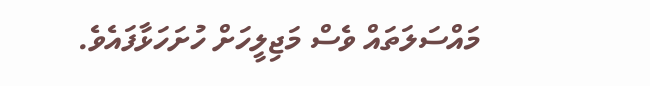މައްސަލަތައް ވެސް މަޖިލީހަށް ހުށަހަޅާފައެވެ.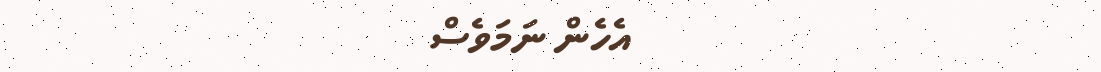އެހެން ނަމަވެސް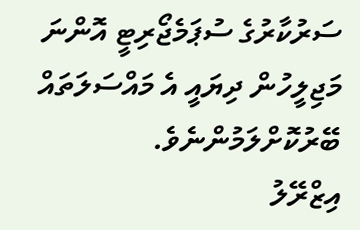ސަރުކާރުގެ ސުޕަމެޖޯރިޓީ އޮންނަ މަޖިލީހުން ދިޔައީ އެ މައްސަލަތައް ބޭރުކޮށްލަމުންނެވެ.
އިޒްރޭލު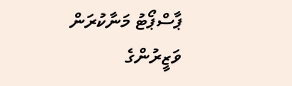ޕާސްޕޯޓު މަނާކުރަން ވަޒީރުންގެ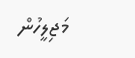މަޖިލީހުން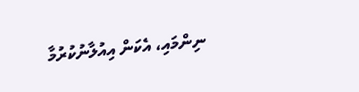ނިންމައި، އެކަން އިއުލާނުކުރުމާ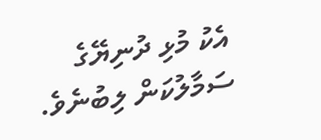އެކު މުޅި ދުނިޔޭގެ ސަމާލުކަން ލިބުނެވެ.